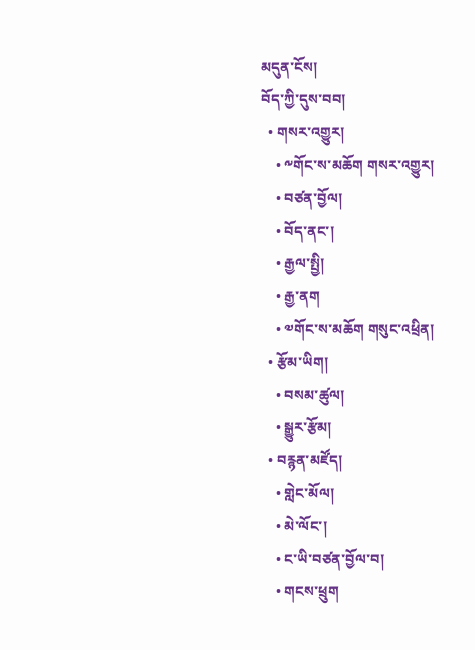མདུན་ངོས།
བོད་ཀྱི་དུས་བབ།
  • གསར་འགྱུར།
    • ༸གོང་ས་མཆོག གསར་འགྱུར།
    • བཙན་བྱོལ།
    • བོད་ནང་།
    • རྒྱལ་སྤྱི།
    • རྒྱ་ནག
    • ༧གོང་ས་མཆོག གསུང་འཕྲིན།
  • རྩོམ་ཡིག།
    • བསམ་ཚུལ།
    • སྒྱུར་རྩོམ།
  • བརྙན་མཛོད།
    • གླེང་མོལ།
    • མེ་ལོང་།
    • ང་ཡི་བཙན་བྱོལ་བ།
    • གངས་ཕྲུག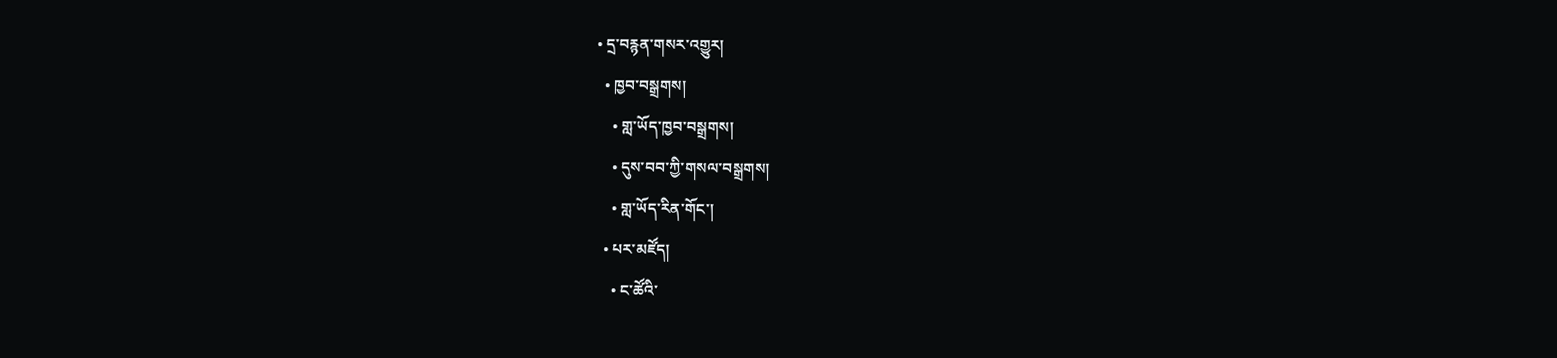• དྲ་བརྙན་གསར་འགྱུར།
  • ཁྱབ་བསྒྲགས།
    • གླ་ཡོད་ཁྱབ་བསྒྲགས།
    • དུས་བབ་ཀྱི་གསལ་བསྒྲགས།
    • གླ་ཡོད་རིན་གོང་།
  • པར་མཛོད།
    • ང་ཚོའི་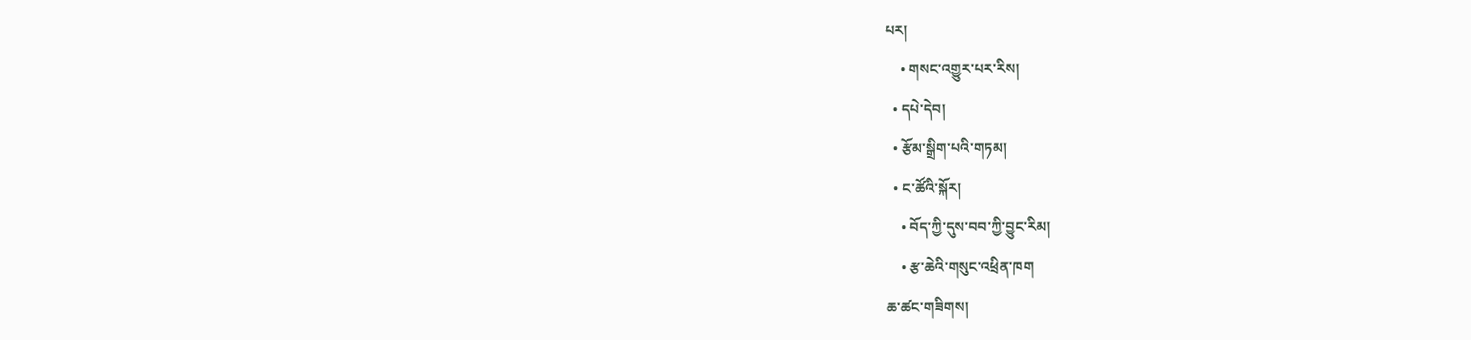པར།
    • གསང་འགྱུར་པར་རིས།
  • དཔེ་དེབ།
  • རྩོམ་སྒྲིག་པའི་གཏམ།
  • ང་ཚོའི་སྐོར།
    • བོད་ཀྱི་དུས་བབ་ཀྱི་བྱུང་རིམ།
    • རྩ་ཆེའི་གསུང་འཕྲིན་ཁག
ཆ་ཚང་གཟིགས།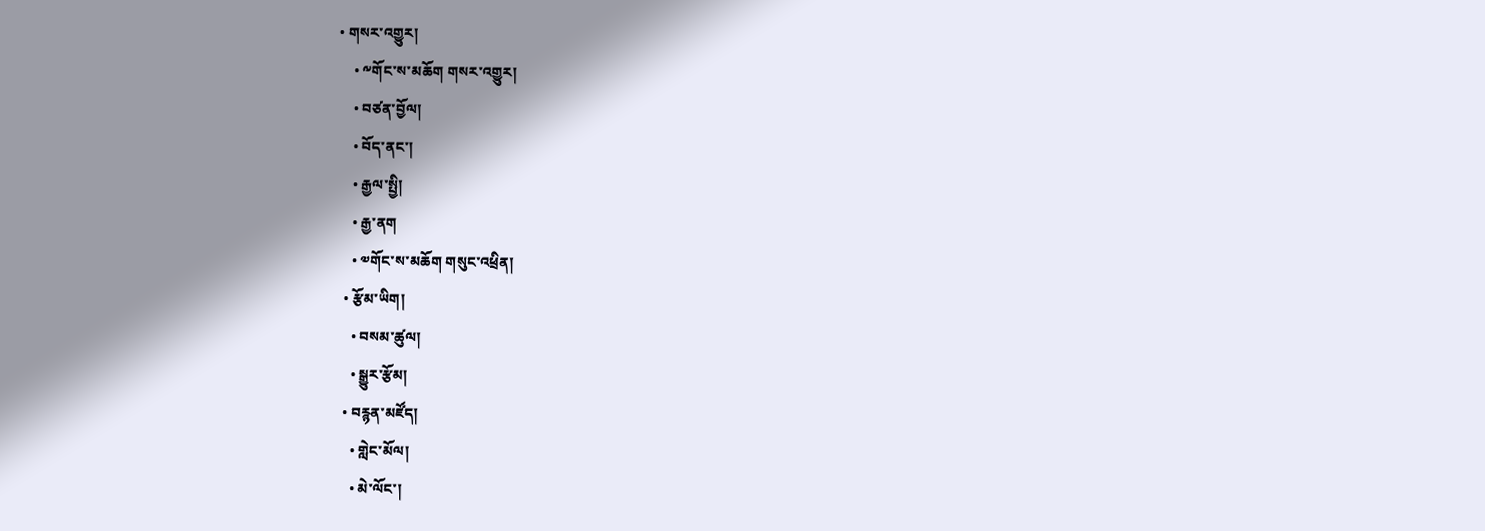• གསར་འགྱུར།
    • ༸གོང་ས་མཆོག གསར་འགྱུར།
    • བཙན་བྱོལ།
    • བོད་ནང་།
    • རྒྱལ་སྤྱི།
    • རྒྱ་ནག
    • ༧གོང་ས་མཆོག གསུང་འཕྲིན།
  • རྩོམ་ཡིག།
    • བསམ་ཚུལ།
    • སྒྱུར་རྩོམ།
  • བརྙན་མཛོད།
    • གླེང་མོལ།
    • མེ་ལོང་།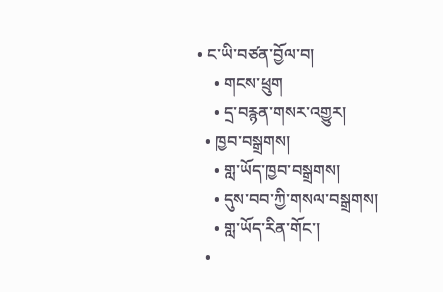• ང་ཡི་བཙན་བྱོལ་བ།
    • གངས་ཕྲུག
    • དྲ་བརྙན་གསར་འགྱུར།
  • ཁྱབ་བསྒྲགས།
    • གླ་ཡོད་ཁྱབ་བསྒྲགས།
    • དུས་བབ་ཀྱི་གསལ་བསྒྲགས།
    • གླ་ཡོད་རིན་གོང་།
  •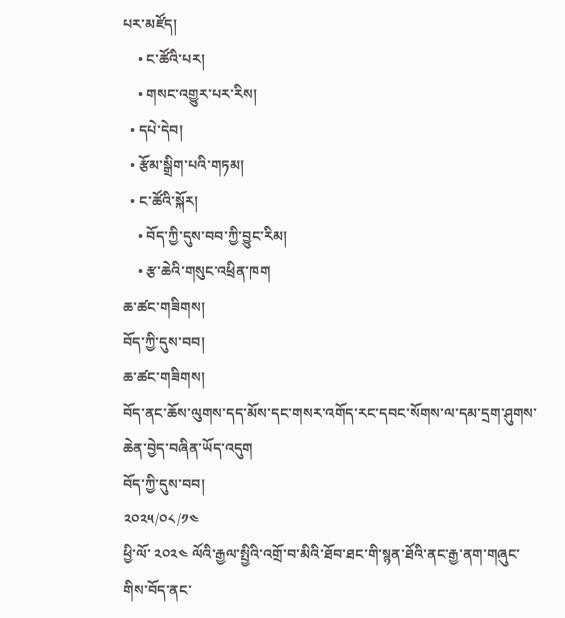པར་མཛོད།
    • ང་ཚོའི་པར།
    • གསང་འགྱུར་པར་རིས།
  • དཔེ་དེབ།
  • རྩོམ་སྒྲིག་པའི་གཏམ།
  • ང་ཚོའི་སྐོར།
    • བོད་ཀྱི་དུས་བབ་ཀྱི་བྱུང་རིམ།
    • རྩ་ཆེའི་གསུང་འཕྲིན་ཁག
ཆ་ཚང་གཟིགས།
བོད་ཀྱི་དུས་བབ།
ཆ་ཚང་གཟིགས།
བོད་ནང་ཆོས་ལུགས་དད་མོས་དང་གསར་འགོད་རང་དབང་སོགས་ལ་དམ་དྲག་ཤུགས་ཆེན་བྱེད་བཞིན་ཡོད་འདུག
བོད་ཀྱི་དུས་བབ།
༢༠༢༥/༠༨/༡༤
ཕྱི་ལོ་ ༢༠༢༤ ལོའི་རྒྱལ་སྤྱིའི་འགྲོ་བ་མིའི་ཐོབ་ཐང་གི་སྙན་ཐོའི་ནང་རྒྱ་ནག་གཞུང་གིས་བོད་ནང་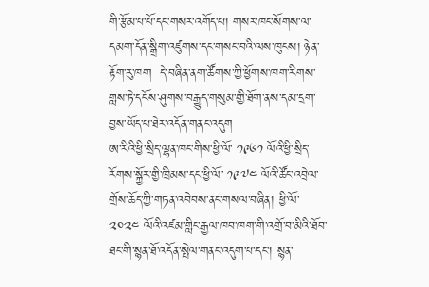གི་རྩོམ་པ་པོ་དང་གསར་འགོད་པ། གསར་ཁང་སོགས་ལ་དམག་དོན་སྒྲིག་འཛུགས་དང་གསང་བའི་ལས་ཁུངས། ཉེན་རྟོག་རུ་ཁག  དེ་བཞིན་ནག་ཚོགས་ཀྱི་ཕྱོགས་ཁག་རིགས་གླས་ཏེ་དངོས་ཤུགས་བརྒྱུད་གསུམ་གྱི་ཐོག་ནས་དམ་དྲག་བྱས་ཡོད་པ་ཐེར་འདོན་གནང་འདུག
ཨ་རིའི་ཕྱི་སྲིད་ལྷན་ཁང་གིས་ཕྱི་ལོ་ ༡༩༦༡ ལོའི་ཕྱི་སྲིད་རོགས་སྐྱོར་གྱི་ཁྲིམས་དང་ཕྱི་ལོ་ ༡༩༧༤ ལོའི་ཚོང་འབྲེལ་གྲོས་ཆོད་ཀྱི་གཏན་འབེབས་ནང་གསལ་བཞིན། ཕྱི་ལོ་ ༢༠༢༤ ལོའི་འཛམ་གླིང་རྒྱལ་ཁབ་ཁག་གི་འགྲོ་བ་མིའི་ཐོབ་ཐང་གི་སྙན་ཐོ་འདོན་སྤེལ་གནང་འདུག་པ་དང་། སྙན་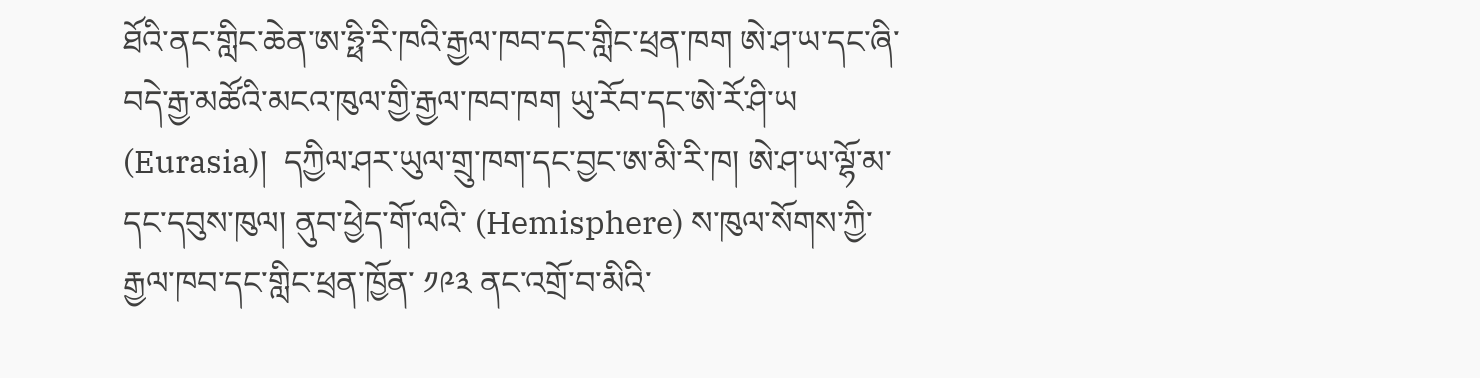ཐོའི་ནང་གླིང་ཆེན་ཨ་ཧྥི་རི་ཁའི་རྒྱལ་ཁབ་དང་གླིང་ཕྲན་ཁག ཨེ་ཤ་ཡ་དང་ཞི་བདེ་རྒྱ་མཚོའི་མངའ་ཁུལ་གྱི་རྒྱལ་ཁབ་ཁག ཡུ་རོབ་དང་ཨེ་རོ་ཤི་ཡ (Eurasia)།  དཀྱིལ་ཤར་ཡུལ་གྲུ་ཁག་དང་བྱང་ཨ་མི་རི་ཁ། ཨེ་ཤ་ཡ་ལྷོ་མ་དང་དབུས་ཁུལ། ནུབ་ཕྱེད་གོ་ལའི་ (Hemisphere) ས་ཁུལ་སོགས་ཀྱི་རྒྱལ་ཁབ་དང་གླིང་ཕྲན་ཁྱོན་ ༡༩༣ ནང་འགྲོ་བ་མིའི་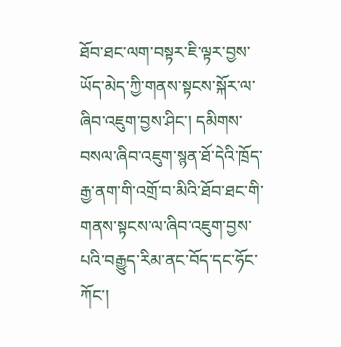ཐོབ་ཐང་ལག་བསྟར་ཇི་ལྟར་བྱས་ཡོད་མེད་ཀྱི་གནས་སྟངས་སྐོར་ལ་ཞིབ་འཇུག་བྱས་ཤིང་། དམིགས་བསལ་ཞིབ་འཇུག་སྙན་ཐོ་དེའི་ཁྲོད་རྒྱ་ནག་གི་འགྲོ་བ་མིའི་ཐོབ་ཐང་གི་གནས་སྟངས་ལ་ཞིབ་འཇུག་བྱས་པའི་བརྒྱུད་རིམ་ནང་བོད་དང་ཧོང་ཀོང་།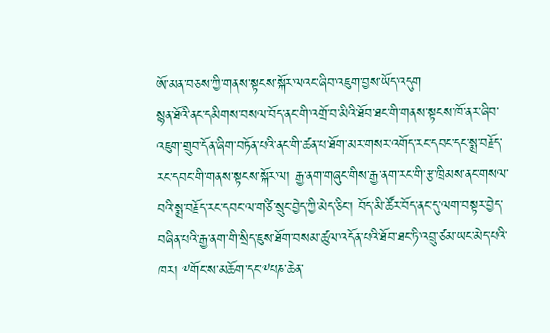ཨོ་མན་བཅས་ཀྱི་གནས་སྟངས་སྐོར་ལའང་ཞིབ་འཇུག་བྱས་ཡོད་འདུག
སྙན་ཐོའི་ནང་དམིགས་བསལ་བོད་ནང་གི་འགྲོ་བ་མིའི་ཐོབ་ཐང་གི་གནས་སྟངས་ཁོ་ནར་ཞིབ་འཇུག་གྲུབ་དོན་ཞིག་བཏོན་པའི་ནང་གི་ཚན་པ་ཐོག་མར་གསར་འགོད་རང་དབང་དང་སྨྲ་བརྗོད་རང་དབང་གི་གནས་སྟངས་སྐོར་ལ། རྒྱ་ནག་གཞུང་གིས་རྒྱ་ནག་རང་གི་རྩ་ཁྲིམས་ནང་གསལ་བའི་སྨྲ་བརྗོད་རང་དབང་ལ་གཙི་སྲུང་བྱེད་ཀྱི་མེད་ཅིང་། བོད་མི་ཚོར་བོད་ནང་དུ་ལག་བསྟར་བྱེད་བཞིན་པའི་རྒྱ་ནག་གི་སྲིད་ཇུས་ཐོག་བསམ་ཚུལ་འདོན་པའི་ཐོབ་ཐང་ཏི་འབྲུ་ཙམ་ཡང་མེད་པའི་ཁར། ༸གོང་ས་མཆོག་དང་༸པཎ་ཆེན་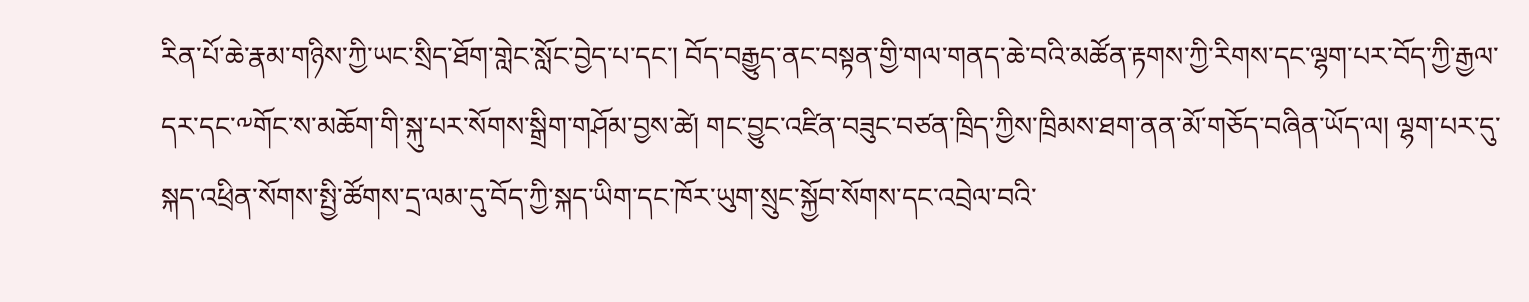རིན་པོ་ཆེ་རྣམ་གཉིས་ཀྱི་ཡང་སྲིད་ཐོག་གླེང་སློང་བྱེད་པ་དང་། བོད་བརྒྱུད་ནང་བསྟན་གྱི་གལ་གནད་ཆེ་བའི་མཚོན་རྟགས་ཀྱི་རིགས་དང་ལྷག་པར་བོད་ཀྱི་རྒྱལ་དར་དང་༸གོང་ས་མཆོག་གི་སྐུ་པར་སོགས་སྒྲིག་གཤོམ་བྱས་ཚེ། གང་བྱུང་འཛིན་བཟུང་བཙན་ཁྲིད་ཀྱིས་ཁྲིམས་ཐག་ནན་མོ་གཅོད་བཞིན་ཡོད་ལ། ལྷག་པར་དུ་སྐད་འཕྲིན་སོགས་སྤྱི་ཚོགས་དྲ་ལམ་དུ་བོད་ཀྱི་སྐད་ཡིག་དང་ཁོར་ཡུག་སྲུང་སྐྱོབ་སོགས་དང་འབྲེལ་བའི་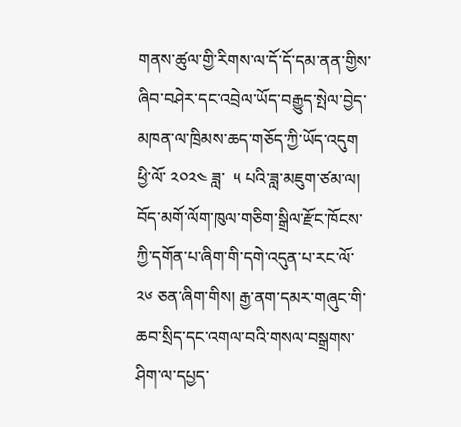གནས་ཚུལ་གྱི་རིགས་ལ་དོ་དོ་དམ་ནན་གྱིས་ཞིབ་བཤེར་དང་འབྲེལ་ཡོད་བརྒྱུད་སྤེལ་བྱེད་མཁན་ལ་ཁྲིམས་ཆད་གཅོད་ཀྱི་ཡོད་འདུག
ཕྱི་ལོ་ ༢༠༢༤ ཟླ་  ༥ པའི་ཟླ་མཇུག་ཙམ་ལ། བོད་མགོ་ལོག་ཁུལ་གཅིག་སྒྲིལ་རྫོང་ཁོངས་ཀྱི་དགོན་པ་ཞིག་གི་དགེ་འདུན་པ་རང་ལོ་ ༢༦ ཅན་ཞིག་གིས། རྒྱ་ནག་དམར་གཞུང་གི་ཆབ་སྲིད་དང་འགལ་བའི་གསལ་བསྒྲགས་ཤིག་ལ་དཔྱད་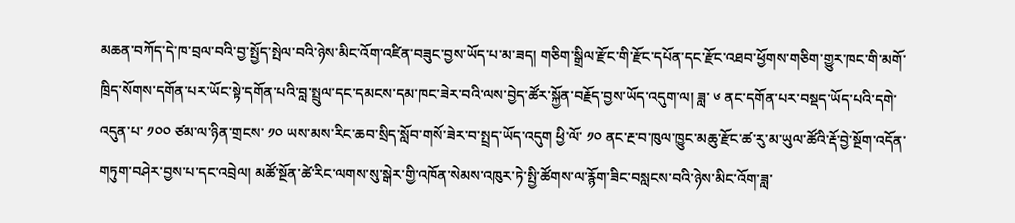མཆན་བཀོད་དེ་ཁ་བྲལ་བའི་བྱ་སྤྱོད་སྤེལ་བའི་ཉེས་མིང་འོག་འཛིན་བཟུང་བྱས་ཡོད་པ་མ་ཟད། གཅིག་སྒྲིལ་རྫོང་གི་རྫོང་དཔོན་དང་རྫོང་འཐབ་ཕྱོགས་གཅིག་གྱུར་ཁང་གི་མགོ་ཁྲིད་སོགས་དགོན་པར་ཡོང་སྟེ་དགོན་པའི་བླ་སྤྲུལ་དང་དམངས་དམ་ཁང་ཟེར་བའི་ལས་བྱེད་ཚོར་སྐྱོན་བརྗོད་བྱས་ཡོད་འདུག་ལ། ཟླ་ ༦ ནང་དགོན་པར་བསྡད་ཡོད་པའི་དགེ་འདུན་པ་ ༡༠༠ ཙམ་ལ་ཉིན་གྲངས་ ༡༠ ཡས་མས་རིང་ཆབ་སྲིད་སློབ་གསོ་ཟེར་བ་སྤྲད་ཡོད་འདུག ཕྱི་ལོ་ ༡༠ ནང་རྔ་བ་ཁུལ་ཁྱུང་མཆུ་རྫོང་ཚ་རུ་མ་ཡུལ་ཚོའི་རྡོ་བྱེ་སྔོག་འདོན་གཏུག་བཤེར་བྱས་པ་དང་འབྲེལ། མཚོ་སྔོན་ཚེ་རིང་ལགས་སུ་སྒེར་གྱི་འཁོན་སེམས་འཁུར་ཏེ་སྤྱི་ཚོགས་ལ་རྙོག་ཟིང་བསླངས་བའི་ཉེས་མིང་འོག་ཟླ་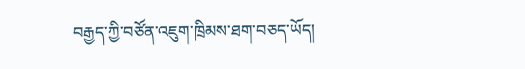བརྒྱད་ཀྱི་བཙོན་འཇུག་ཁྲིམས་ཐག་བཅད་ཡོད།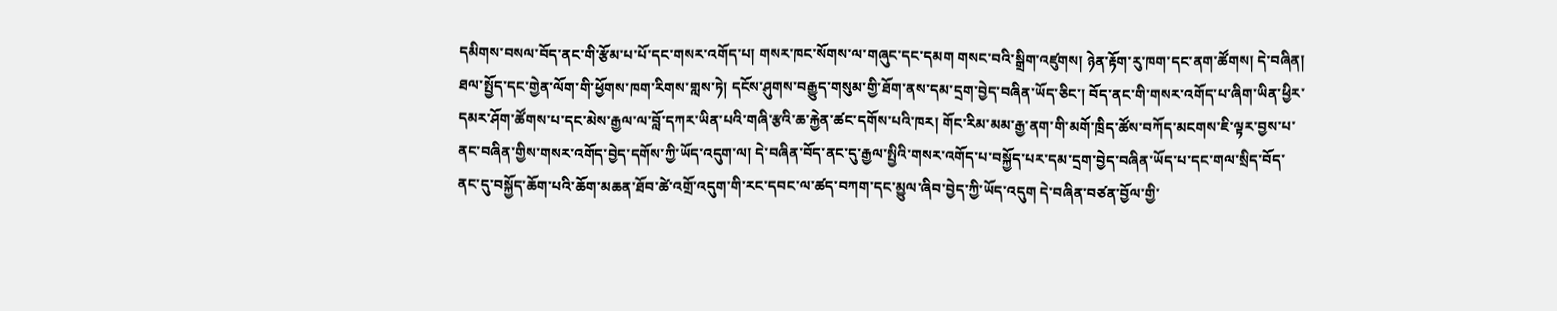དམིགས་བསལ་བོད་ནང་གི་རྩོམ་པ་པོ་དང་གསར་འགོད་པ། གསར་ཁང་སོགས་ལ་གཞུང་དང་དམག གསང་བའི་སྒྲིག་འཛུགས། ཉེན་རྟོག་རུ་ཁག་དང་ནག་ཚོགས། དེ་བཞིན། ཐལ་སྤྱོད་དང་གྱེན་ལོག་གི་ཕྱོགས་ཁག་རིགས་གླས་ཏེ། དངོས་ཤུགས་བརྒྱུད་གསུམ་གྱི་ཐོག་ནས་དམ་དྲག་བྱེད་བཞིན་ཡོད་ཅིང་། བོད་ནང་གི་གསར་འགོད་པ་ཞིག་ཡིན་ཕྱིར་དམར་ཤོག་ཚོགས་པ་དང་མེས་རྒྱལ་ལ་བློ་དཀར་ཡིན་པའི་གཞི་རྩའི་ཆ་རྐྱེན་ཚང་དགོས་པའི་ཁར། གོང་རིམ་མམ་རྒྱ་ནག་གི་མགོ་ཁྲིད་ཚོས་བཀོད་མངགས་ཇི་ལྟར་བྱས་པ་ནང་བཞིན་གྱིས་གསར་འགོད་བྱེད་དགོས་ཀྱི་ཡོད་འདུག་ལ། དེ་བཞིན་བོད་ནང་དུ་རྒྱལ་སྤྱིའི་གསར་འགོད་པ་བསྐྱོད་པར་དམ་དྲག་བྱེད་བཞིན་ཡོད་པ་དང་གལ་སྲིད་བོད་ནང་དུ་བསྐྱོད་ཆོག་པའི་ཆོག་མཆན་ཐོབ་ཚེ་འགྲོ་འདུག་གི་རང་དབང་ལ་ཚད་བཀག་དང་མྱུལ་ཞིབ་བྱེད་ཀྱི་ཡོད་འདུག དེ་བཞིན་བཙན་བྱོལ་གྱི་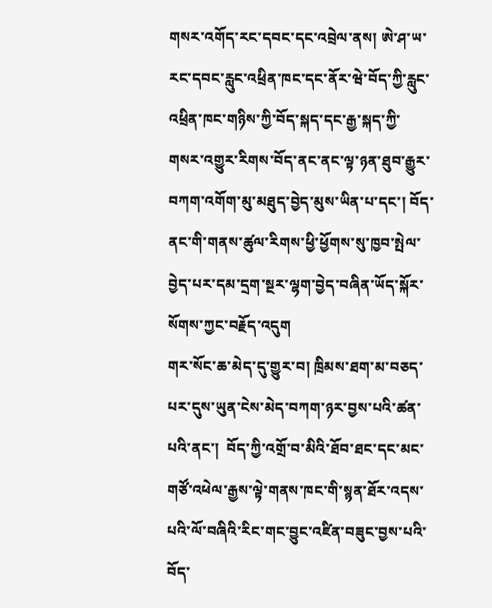གསར་འགོད་རང་དབང་དང་འབྲེལ་ནས། ཨེ་ཤ་ཡ་རང་དབང་རླུང་འཕྲིན་ཁང་དང་ནོར་ཝེ་བོད་ཀྱི་རླུང་འཕྲིན་ཁང་གཉིས་ཀྱི་བོད་སྐད་དང་རྒྱ་སྐད་ཀྱི་གསར་འགྱུར་རིགས་བོད་ནང་ནང་ལྟ་ཉན་ཐུབ་རྒྱུར་བཀག་འགོག་མུ་མཐུད་བྱེད་མུས་ཡིན་པ་དང་། བོད་ནང་གི་གནས་ཚུལ་རིགས་ཕྱི་ཕྱོགས་སུ་ཁྱབ་སྤེལ་བྱེད་པར་དམ་དྲག་སྔར་ལྷག་བྱེད་བཞིན་ཡོད་སྐོར་སོགས་ཀྱང་བརྗོད་འདུག
གར་སོང་ཆ་མེད་དུ་གྱུར་བ། ཁྲིམས་ཐག་མ་བཅད་པར་དུས་ཡུན་ངེས་མེད་བཀག་ཉར་བྱས་པའི་ཚན་པའི་ནང་།  བོད་ཀྱི་འགྲོ་བ་མིའི་ཐོབ་ཐང་དང་མང་གཙོ་འཕེལ་རྒྱས་ལྟེ་གནས་ཁང་གི་སྙན་ཐོར་འདས་པའི་ལོ་བཞིའི་རིང་གང་བྱུང་འཛིན་བཟུང་བྱས་པའི་བོད་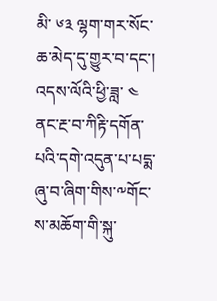མི་ ༦༣ ལྷག་གར་སོང་ཆ་མེད་དུ་གྱུར་བ་དང་། འདས་ལོའི་ཕྱི་ཟླ་ ༤ ནང་རྔ་བ་ཀིརྟི་དགོན་པའི་དགེ་འདུན་པ་པདྨ་ཞུ་བ་ཞིག་གིས་༸གོང་ས་མཆོག་གི་སྐུ་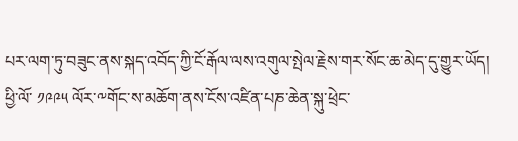པར་ལག་ཏུ་བཟུང་ནས་སྐད་འབོད་ཀྱི་ངོ་རྒོལ་ལས་འགུལ་སྤེལ་རྗེས་གར་སོང་ཆ་མེད་དུ་གྱུར་ཡོད། ཕྱི་ལོ་ ༡༩༩༥ ལོར་༸གོང་ས་མཆོག་ནས་ངོས་འཛིན་པཎ་ཆེན་སྐུ་ཕྲེང་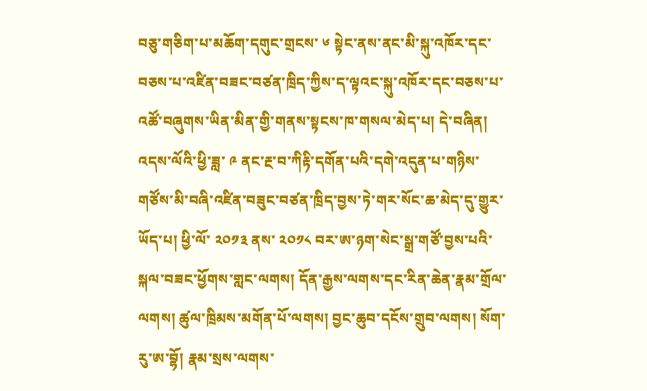བཅུ་གཅིག་པ་མཆོག་དགུང་གྲངས་ ༦ སྟེང་ནས་ནང་མི་སྐུ་འཁོར་དང་བཅས་པ་འཛིན་བཟང་བཙན་ཁྲིད་ཀྱིས་ད་ལྟའང་སྐུ་འཁོར་དང་བཅས་པ་འཚོ་བཞུགས་ཡིན་མིན་གྱི་གནས་སྟངས་ཁ་གསལ་མེད་པ། དེ་བཞིན། འདས་ལོའི་ཕྱི་ཟླ་ ༩ ནང་རྔ་བ་ཀིརྟི་དགོན་པའི་དགེ་འདུན་པ་གཉིས་གཙོས་མི་བཞི་འཛིན་བཟུང་བཙན་ཁྲིད་བྱས་ཏེ་གར་སོང་ཆ་མེད་དུ་གྱུར་ཡོད་པ། ཕྱི་ལོ་ ༢༠༡༣ ནས་ ༢༠༡༨ བར་ཨ་ཉག་སེང་སྒྲ་གཙོ་བྱས་པའི་སྐལ་བཟང་ཕྱོགས་གླང་ལགས། དོན་རྒྱས་ལགས་དང་རིན་ཆེན་རྣམ་གྲོལ་ལགས། ཚུལ་ཁྲིམས་མགོན་པོ་ལགས། བྱང་ཆུབ་དངོས་གྲུབ་ལགས། སོག་རུ་ཨ་བྷོ། རྣམ་སྲས་ལགས་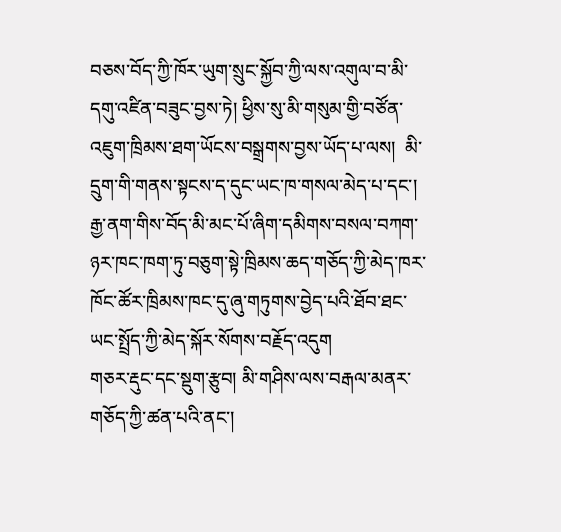བཅས་བོད་ཀྱི་ཁོར་ཡུག་སྲུང་སྐྱོབ་ཀྱི་ལས་འགུལ་བ་མི་དགུ་འཛིན་བཟུང་བྱས་ཏེ། ཕྱིས་སུ་མི་གསུམ་གྱི་བཙོན་འཇུག་ཁྲིམས་ཐག་ཡོངས་བསྒྲགས་བྱས་ཡོད་པ་ལས།  མི་དྲུག་གི་གནས་སྟངས་ད་དུང་ཡང་ཁ་གསལ་མེད་པ་དང་། རྒྱ་ནག་གིས་བོད་མི་མང་པོ་ཞིག་དམིགས་བསལ་བཀག་ཉར་ཁང་ཁག་ཏུ་བཅུག་སྟེ་ཁྲིམས་ཆད་གཅོད་ཀྱི་མེད་ཁར་ཁོང་ཚོར་ཁྲིམས་ཁང་དུ་ཞུ་གཏུགས་བྱེད་པའི་ཐོབ་ཐང་ཡང་སྤྲོད་ཀྱི་མེད་སྐོར་སོགས་བརྗོད་འདུག
གཅར་རྡུང་དང་སྡུག་རྩུབ། མི་གཤིས་ལས་བརྒལ་མནར་གཅོད་ཀྱི་ཚན་པའི་ནང་།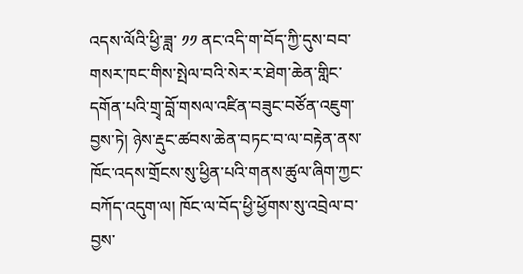འདས་ལོའི་ཕྱི་ཟླ་ ༡༡ ནང་འདི་ག་བོད་ཀྱི་དུས་བབ་གསར་ཁང་གིས་སྤེལ་བའི་སེར་ར་ཐེག་ཆེན་གླིང་དགོན་པའི་གྲྭ་བློ་གསལ་འཛིན་བཟུང་བཙོན་འཇུག་བྱས་ཏེ། ཉེས་རྡུང་ཚབས་ཆེན་བཏང་བ་ལ་བརྟེན་ནས་ཁོང་འདས་གྲོངས་སུ་ཕྱིན་པའི་གནས་ཚུལ་ཞིག་ཀྱང་བཀོད་འདུག་ལ། ཁོང་ལ་བོད་ཕྱི་ཕྱོགས་སུ་འབྲེལ་བ་བྱས་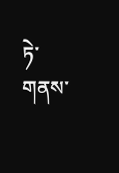ཏེ་གནས་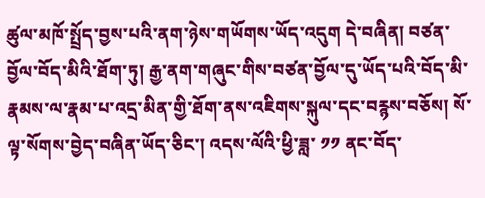ཚུལ་མཁོ་སྤྲོད་བྱས་པའི་ནག་ཉེས་གཡོགས་ཡོད་འདུག དེ་བཞིན། བཙན་བྱོལ་བོད་མིའི་ཐོག་ཏུ། རྒྱ་ནག་གཞུང་གིས་བཙན་བྱོལ་དུ་ཡོད་པའི་བོད་མི་རྣམས་ལ་རྣམ་པ་འདྲ་མིན་གྱི་ཐོག་ནས་འཇིགས་སྐུལ་དང་བརྙས་བཅོས། སོ་ལྟ་སོགས་བྱེད་བཞིན་ཡོད་ཅིང་། འདས་ལོའི་ཕྱི་ཟླ་ ༡༡ ནང་བོད་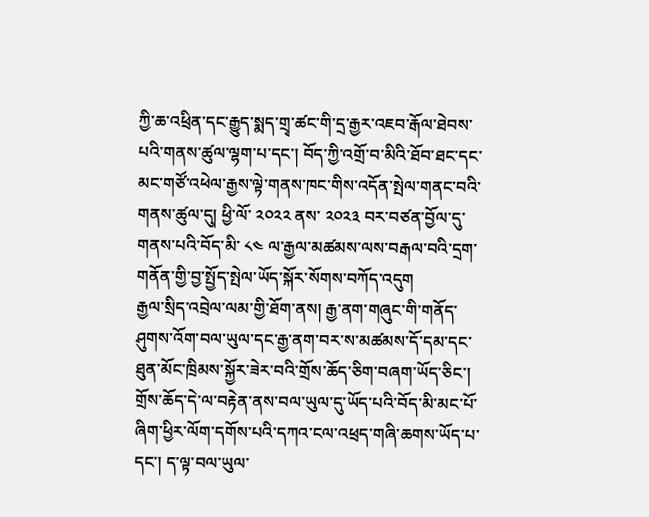ཀྱི་ཆ་འཕྲིན་དང་རྒྱུད་སྨད་གྲྭ་ཚང་གི་དྲ་རྒྱར་འཇབ་རྒོལ་ཐེབས་པའི་གནས་ཚུལ་ལྷག་པ་དང་། བོད་ཀྱི་འགྲོ་བ་མིའི་ཐོབ་ཐང་དང་མང་གཙོ་འཕེལ་རྒྱས་ལྟེ་གནས་ཁང་གིས་འདོན་སྤེལ་གནང་བའི་གནས་ཚུལ་དུ། ཕྱི་ལོ་ ༢༠༢༢ ནས་ ༢༠༢༣ བར་བཙན་བྱོལ་དུ་གནས་པའི་བོད་མི་ ༨༤ ལ་རྒྱལ་མཚམས་ལས་བརྒལ་བའི་དྲག་གནོན་གྱི་བྱ་སྤྱོད་སྤེལ་ཡོད་སྐོར་སོགས་བཀོད་འདུག
རྒྱལ་སྲིད་འབྲེལ་ལམ་གྱི་ཐོག་ནས། རྒྱ་ནག་གཞུང་གི་གནོད་ཤུགས་འོག་བལ་ཡུལ་དང་རྒྱ་ནག་བར་ས་མཚམས་དོ་དམ་དང་ཐུན་མོང་ཁྲིམས་སྐྱོར་ཟེར་བའི་གྲོས་ཆོད་ཅིག་བཞག་ཡོད་ཅིང་། གྲོས་ཆོད་དེ་ལ་བརྟེན་ནས་བལ་ཡུལ་དུ་ཡོད་པའི་བོད་མི་མང་པོ་ཞིག་ཕྱིར་ལོག་དགོས་པའི་དཀའ་ངལ་འཕྲད་གཞི་ཆགས་ཡོད་པ་དང་། ད་ལྟ་བལ་ཡུལ་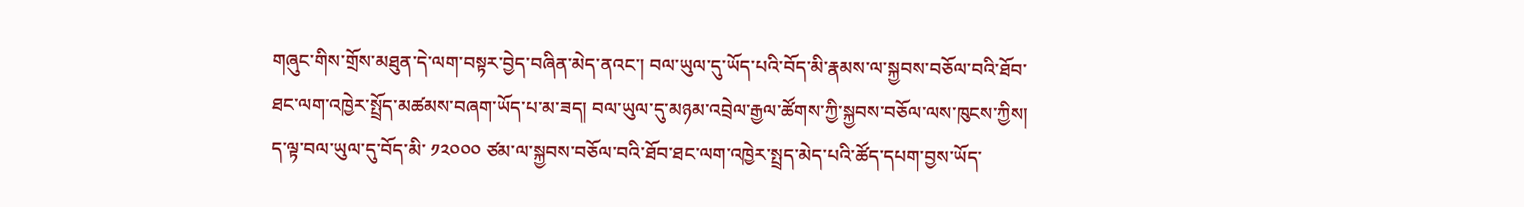གཞུང་གིས་གྲོས་མཐུན་དེ་ལག་བསྟར་བྱེད་བཞིན་མེད་ནའང་། བལ་ཡུལ་དུ་ཡོད་པའི་བོད་མི་རྣམས་ལ་སྐྱབས་བཅོལ་བའི་ཐོབ་ཐང་ལག་འཁྱེར་སྤྲོད་མཚམས་བཞག་ཡོད་པ་མ་ཟད། བལ་ཡུལ་དུ་མཉམ་འབྲེལ་རྒྱལ་ཚོགས་ཀྱི་སྐྱབས་བཅོལ་ལས་ཁུངས་ཀྱིས། ད་ལྟ་བལ་ཡུལ་དུ་བོད་མི་ ༡༢༠༠༠ ཙམ་ལ་སྐྱབས་བཅོལ་བའི་ཐོབ་ཐང་ལག་འཁྱེར་སྤྲད་མེད་པའི་ཚོད་དཔག་བྱས་ཡོད་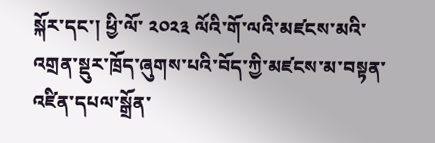སྐོར་དང་། ཕྱི་ལོ་ ༢༠༢༣ ལོའི་གོ་ལའི་མཛངས་མའི་འགྲན་སྡུར་ཁྲོད་ཞུགས་པའི་བོད་ཀྱི་མཛངས་མ་བསྟན་འཛིན་དཔལ་སྒྲོན་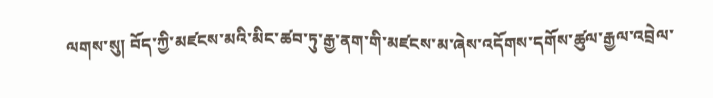ལགས་སུ། བོད་ཀྱི་མཛངས་མའི་མིང་ཚབ་ཏུ་རྒྱ་ནག་གི་མཛངས་མ་ཞེས་འདོགས་དགོས་ཚུལ་རྒྱལ་འབྲེལ་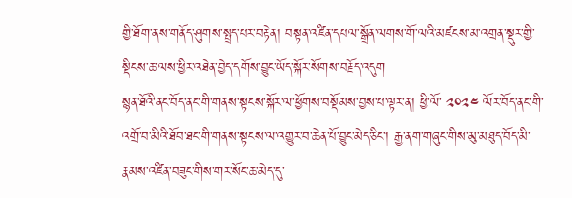གྱི་ཐོག་ནས་གནོད་ཤུགས་སྤྲད་པར་བརྟེན། བསྟན་འཛིན་དཔལ་སྒྲོན་ལགས་གོ་ལའི་མཛངས་མ་འགྲན་སྡུར་གྱི་སྡིངས་ཆ་ལས་ཕྱིར་འཐེན་བྱེད་དགོས་བྱུང་ཡོད་སྐོར་སོགས་བརྗོད་འདུག
སྙན་ཐོའི་ནང་བོད་ནང་གི་གནས་སྟངས་སྐོར་ལ་ཕྱོགས་བསྡོམས་བྱས་པ་ལྟར་ན། ཕྱི་ལོ་ ༢༠༢༤ ལོར་བོད་ནང་གི་འགྲོ་བ་མིའི་ཐོབ་ཐང་གི་གནས་སྟངས་ལ་འགྱུར་བ་ཆེན་པོ་བྱུང་མེད་ཅིང་། རྒྱ་ནག་གཞུང་གིས་མུ་མཐུད་བོད་མི་རྣམས་འཛིན་བཟུང་གིས་གར་སོང་ཆ་མེད་དུ་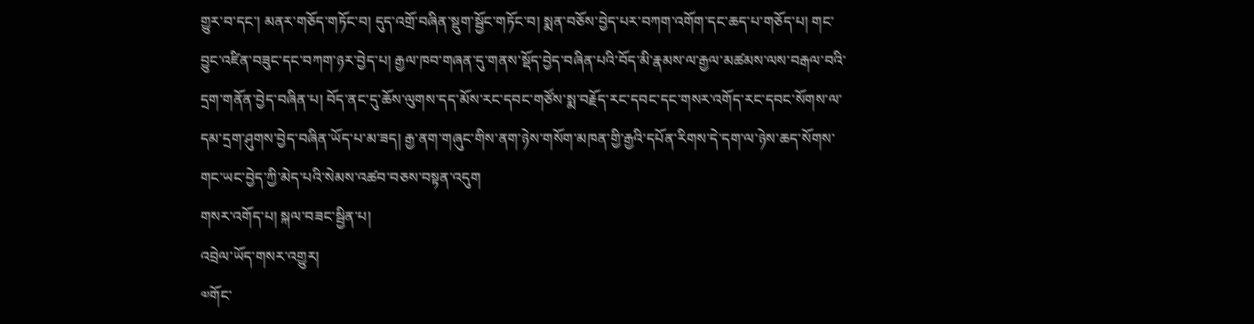གྱུར་བ་དང་། མནར་གཅོད་གཏོང་བ། དུད་འགྲོ་བཞིན་སྡུག་སྦྱོང་གཏོང་བ། སྨན་བཅོས་བྱེད་པར་བཀག་འགོག་དང་ཆད་པ་གཅོད་པ། གང་བྱུང་འཛིན་བཟུང་དང་བཀག་ཉར་བྱེད་པ། རྒྱལ་ཁབ་གཞན་དུ་གནས་སྡོད་བྱེད་བཞིན་པའི་བོད་མི་རྣམས་ལ་རྒྱལ་མཚམས་ལས་བརྒལ་བའི་དྲག་གནོན་བྱེད་བཞིན་པ། བོད་ནང་དུ་ཆོས་ལུགས་དད་མོས་རང་དབང་གཙོས་སྨ་བརྗོད་རང་དབང་དང་གསར་འགོད་རང་དབང་སོགས་ལ་དམ་དྲག་ཤུགས་བྱེད་བཞིན་ཡོད་པ་མ་ཟད། རྒྱ་ནག་གཞུང་གིས་ནག་ཉེས་གསོག་མཁན་གྱི་རྒྱའི་དཔོན་རིགས་དེ་དག་ལ་ཉེས་ཆད་སོགས་གང་ཡང་བྱེད་ཀྱི་མེད་པའི་སེམས་འཚབ་བཅས་བསྟན་འདུག
གསར་འགོད་པ། སྐལ་བཟང་སྦྱིན་པ།
འབྲེལ་ཡོད་གསར་འགྱུར།
༧གོང་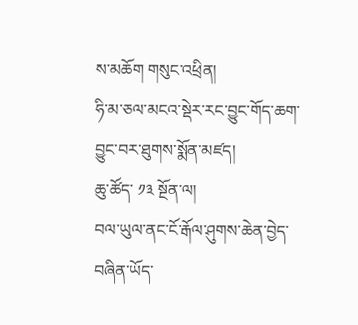ས་མཆོག གསུང་འཕྲིན།
ཧི་མ་ཅལ་མངའ་སྡེར་རང་བྱུང་གོད་ཆག་བྱུང་བར་ཐུགས་སྨོན་མཛད།
ཆུ་ཚོད་ ༡༣ སྔོན་ལ།
བལ་ཡུལ་ནང་ངོ་རྒོལ་ཤུགས་ཆེན་བྱེད་བཞིན་ཡོད་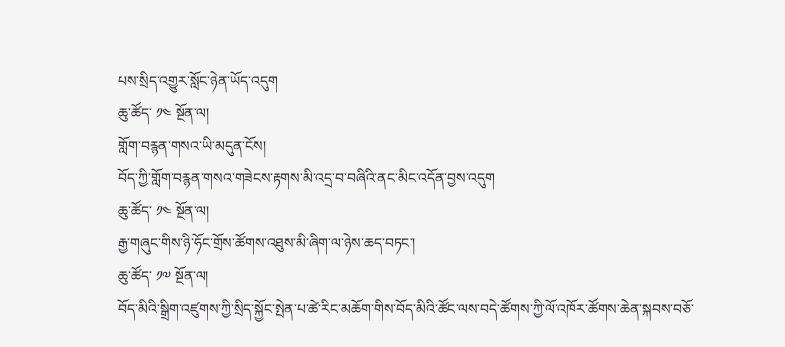པས་སྲིད་འགྱུར་སློང་ཉེན་ཡོད་འདུག
ཆུ་ཚོད་ ༡༤ སྔོན་ལ།
གློག་བརྙན་གསའ་ཡི་མདུན་ངོས།
བོད་ཀྱི་གློག་བརྙན་གསའ་གཟེངས་རྟགས་མི་འདྲ་བ་བཞིའི་ནང་མིང་འདོན་བྱས་འདུག
ཆུ་ཚོད་ ༡༤ སྔོན་ལ།
རྒྱ་གཞུང་གིས་ཉི་ཧོང་གྲོས་ཚོགས་འཐུས་མི་ཞིག་ལ་ཉེས་ཆད་བཏང་།
ཆུ་ཚོད་ ༡༧ སྔོན་ལ།
བོད་མིའི་སྒྲིག་འཛུགས་ཀྱི་སྲིད་སྐྱོང་སྤེན་པ་ཚེ་རིང་མཆོག་གིས་བོད་མིའི་ཚོང་ལས་བདེ་ཚོགས་ཀྱི་ལོ་འཁོར་ཚོགས་ཆེན་སྐབས་བཅོ་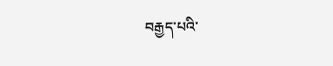བརྒྱད་པའི་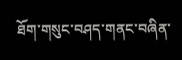ཐོག་གསུང་བཤད་གནང་བཞིན་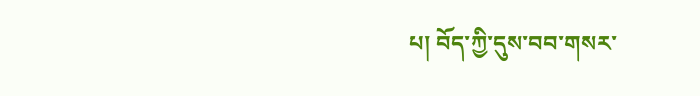པ། བོད་ཀྱི་དུས་བབ་གསར་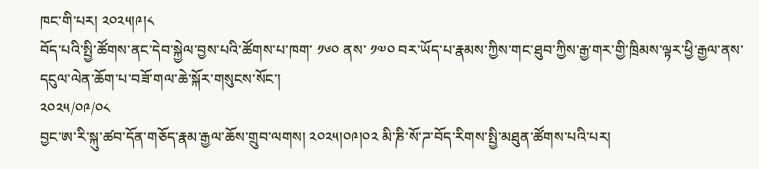ཁང་གི་པར། ༢༠༢༥།༩།༨
བོད་པའི་སྤྱི་ཚོགས་ནང་དེབ་སྐྱེལ་བྱས་པའི་ཚོགས་པ་ཁག་ ༡༦༠ ནས་ ༡༧༠ བར་ཡོད་པ་རྣམས་ཀྱིས་གང་ཐུབ་ཀྱིས་རྒྱ་གར་གྱི་ཁྲིམས་ལྟར་ཕྱི་རྒྱལ་ནས་དངུལ་ལེན་ཆོག་པ་བཟོ་གལ་ཆེ་སྐོར་གསུངས་སོང་།
༢༠༢༥/༠༩/༠༨
བྱང་ཨ་རི་སྐུ་ཚབ་དོན་གཅོད་རྣམ་རྒྱལ་ཆོས་གྲུབ་ལགས། ༢༠༢༥།༠༩།༠༢ མི་ཎི་སོ་ཌ་བོད་རིགས་སྤྱི་མཐུན་ཚོགས་པའི་པར།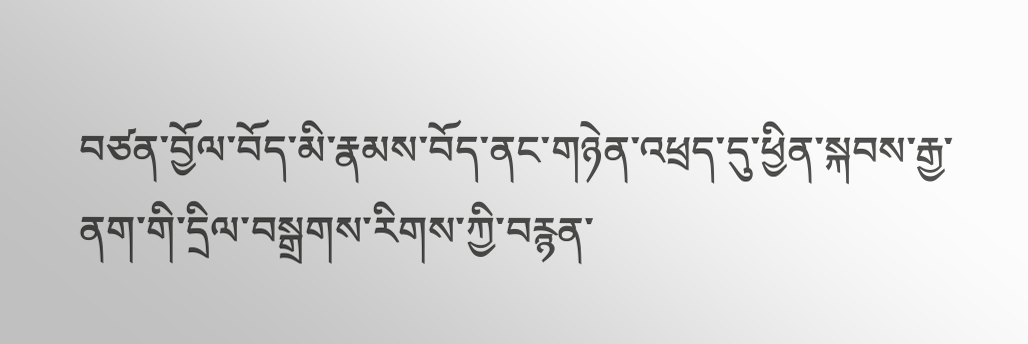བཙན་བྱོལ་བོད་མི་རྣམས་བོད་ནང་གཉེན་འཕྲད་དུ་ཕྱིན་སྐབས་རྒྱ་ནག་གི་དྲིལ་བསྒྲགས་རིགས་ཀྱི་བརྙན་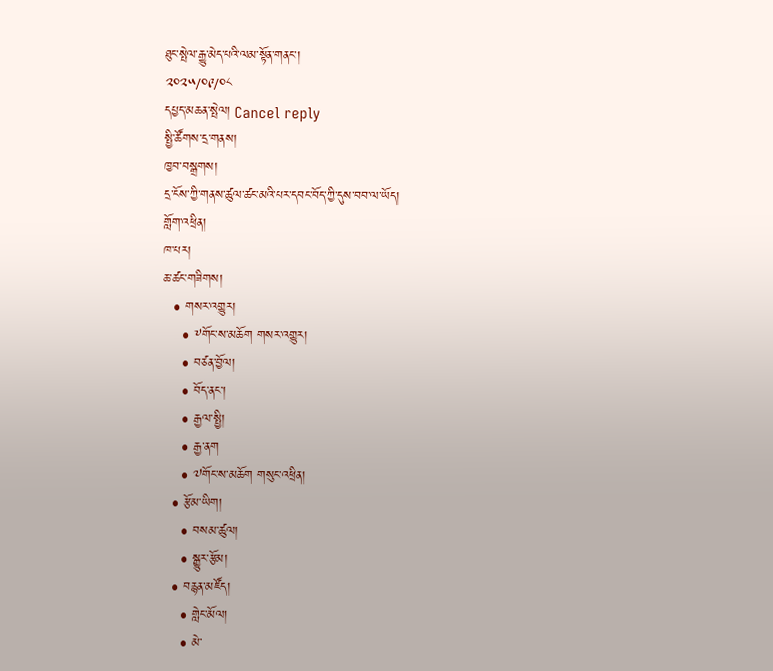ཐུང་སྤེལ་རྒྱུ་མེད་པའི་ལམ་སྟོན་གནང་།
༢༠༢༥/༠༩/༠༨
དཔྱད་མཆན་སྤེལ། Cancel reply
སྤྱི་ཚོགས་དྲ་གནས།
ཁྱབ་བསྒྲགས།
དྲ་ངོས་ཀྱི་གནས་ཚུལ་ཚང་མའི་པར་དབང་བོད་ཀྱི་དུས་བབ་ལ་ཡོད།
གློག་འཕྲིན།
ཁ་པར།
ཆ་ཚང་གཟིགས།
  • གསར་འགྱུར།
    • ༸གོང་ས་མཆོག གསར་འགྱུར།
    • བཙན་བྱོལ།
    • བོད་ནང་།
    • རྒྱལ་སྤྱི།
    • རྒྱ་ནག
    • ༧གོང་ས་མཆོག གསུང་འཕྲིན།
  • རྩོམ་ཡིག།
    • བསམ་ཚུལ།
    • སྒྱུར་རྩོམ།
  • བརྙན་མཛོད།
    • གླེང་མོལ།
    • མེ་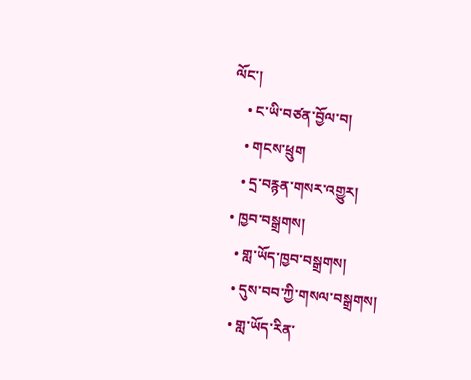ལོང་།
    • ང་ཡི་བཙན་བྱོལ་བ།
    • གངས་ཕྲུག
    • དྲ་བརྙན་གསར་འགྱུར།
  • ཁྱབ་བསྒྲགས།
    • གླ་ཡོད་ཁྱབ་བསྒྲགས།
    • དུས་བབ་ཀྱི་གསལ་བསྒྲགས།
    • གླ་ཡོད་རིན་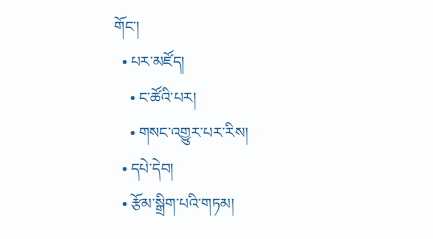གོང་།
  • པར་མཛོད།
    • ང་ཚོའི་པར།
    • གསང་འགྱུར་པར་རིས།
  • དཔེ་དེབ།
  • རྩོམ་སྒྲིག་པའི་གཏམ།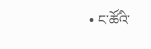• ང་ཚོའི་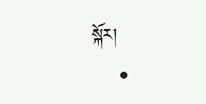སྐོར།
    •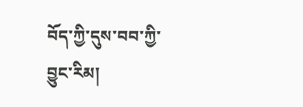བོད་ཀྱི་དུས་བབ་ཀྱི་བྱུང་རིམ།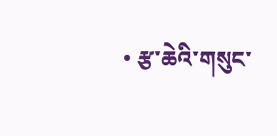• རྩ་ཆེའི་གསུང་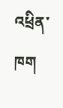འཕྲིན་ཁག